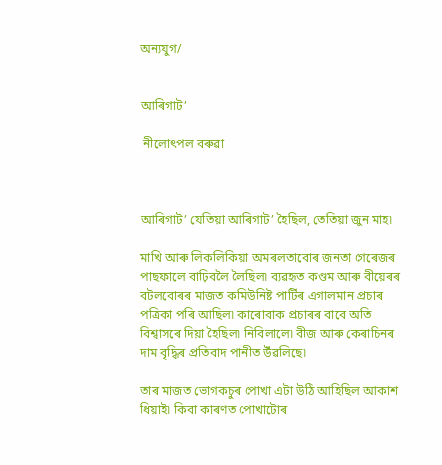অন্যযুগ/


আৰিগাট’

 নীলোৎপল বৰুৱা



আৰিগাট’ যেতিয়া আৰিগাট’ হৈছিল, তেতিয়া জুন মাহ৷

মাখি আৰু লিকলিকিয়া অমৰলতাবোৰ জনতা গেৰেজৰ পাছফালে বাঢ়িবলৈ লৈছিল৷ ব্যৱহৃত কণ্ডম আৰু বীয়েৰৰ বটলবোৰৰ মাজত কমিউনিষ্ট পাৰ্টিৰ এগালমান প্ৰচাৰ‌ পত্ৰিকা পৰি আছিল৷ কাৰোবাক প্ৰচাৰৰ বাবে অতি বিশ্বাসৰে দিয়া হৈছিল৷ নিবিলালে৷ বীজ আৰু কেৰাচিনৰ দাম বৃদ্ধিৰ প্ৰতিবাদ পানীত উঁৱলিছে৷

তাৰ মাজত ভোগকচুৰ পোখা এটা উঠি আহিছিল আকাশ ধিয়াই৷ কিবা কাৰণত পোখাটোৰ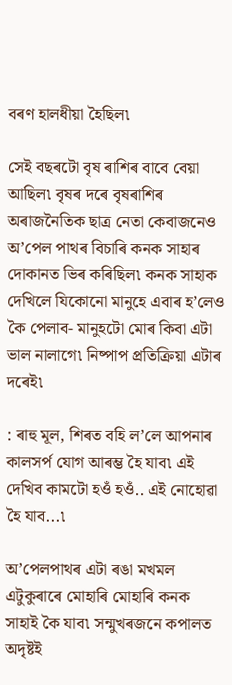বৰণ হালধীয়া হৈছিল৷

সেই বছৰটো বৃষ ৰাশিৰ বাবে বেয়া আছিল৷ বৃষৰ দৰে বৃষৰাশিৰ অৰাজনৈতিক ছাত্ৰ নেতা কেবাজনেও  অ’পেল পাথৰ বিচাৰি কনক সাহাৰ দোকানত ভিৰ কৰিছিল৷ কনক সাহাক দেখিলে যিকোনো মানুহে এবাৰ হ’লেও কৈ পেলাব- মানুহটো মোৰ কিবা এটা ভাল নালাগে৷ নিষ্পাপ প্ৰতিক্ৰিয়া এটাৰ‌ দৰেই৷

: ৰাহু মূল, শিৰত বহি ল’লে আপনাৰ কালসৰ্প যোগ আৰম্ভ হৈ যাব৷ এই দেখিব কামটো হ‌ওঁ হ‌ওঁ.. এই নোহোৱা হৈ যাব...৷

অ’পেল‌পাথৰ এটা ৰঙা মখমল এটুকুৰাৰে মোহাৰি মোহাৰি কনক সাহাই কৈ যাব৷ সন্মুখৰজনে কপালত অদৃষ্ট‌ই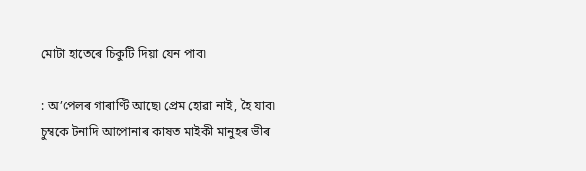মোটা হাতেৰে চিকুটি দিয়া যেন পাব৷

: অ’পেলৰ গাৰাণ্টি আছে৷ প্ৰেম হোৱা নাই, হৈ যাব৷ চুম্বকে টনাদি আপোনাৰ কাষত মাইকী মানুহৰ ভীৰ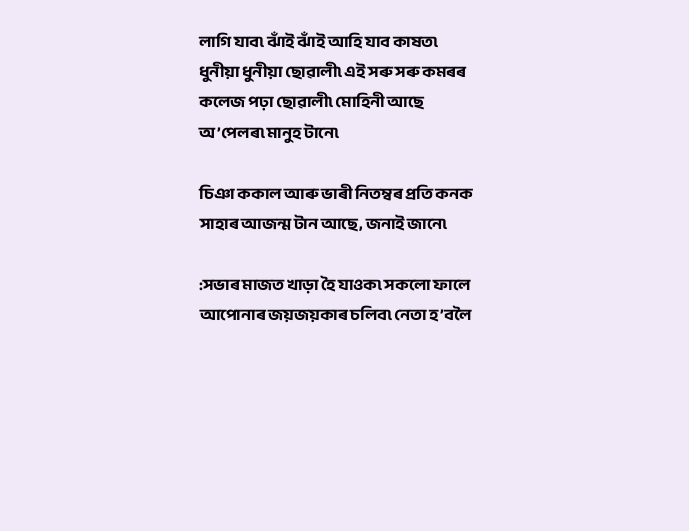লাগি যাব৷ ঝাঁই ঝাঁই আহি যাব কাষত৷ ধুনীয়া ধুনীয়া ছোৱালী৷ এই সৰু সৰু কমৰৰ কলেজ পঢ়া ছোৱালী৷ মোহিনী আছে অ’পেলৰ৷ মানুহ টানে৷

চিঞা ককাল আৰু ভাৰী নিতম্বৰ প্ৰতি কনক সাহাৰ আজন্ম টান আছে, জনাই জানে৷

:সভাৰ মাজত খাড়া হৈ যাওক৷ সকলো ফালে আপোনাৰ জয়জয়কাৰ চলিব৷ নেতা হ’বলৈ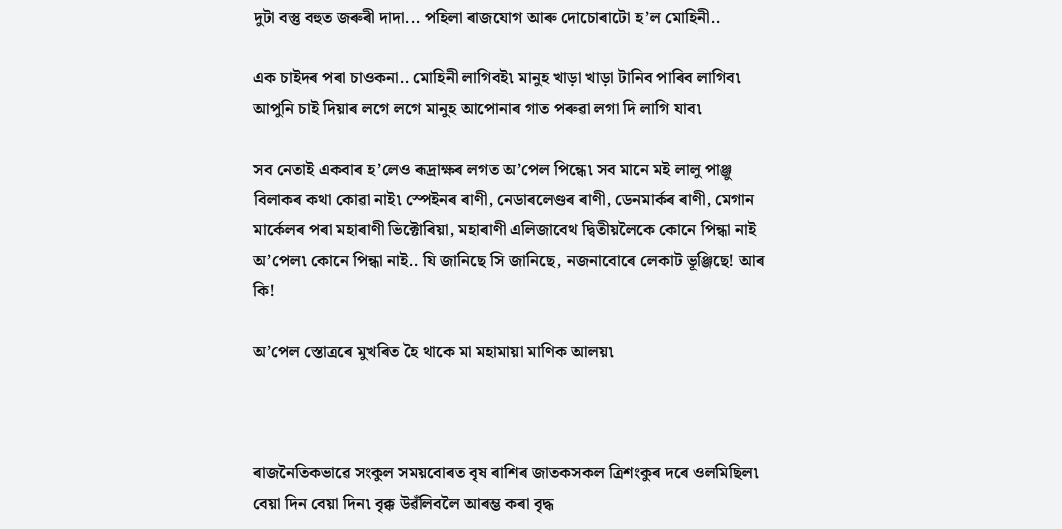দুটা বস্তু বহুত জৰুৰী দাদা... পহিলা ৰাজযোগ আৰু দোচোৰাটো হ’ল মোহিনী..

এক চাইদৰ পৰা চাওকনা.. মোহিনী লাগিব‌ই৷ মানুহ খাড়া খাড়া টানিব পাৰিব লাগিব৷ আপুনি চাই দিয়াৰ লগে লগে মানুহ আপোনাৰ গাত পৰুৱা‌ লগা দি লাগি যাব৷

সব নেতাই একবাৰ হ’লেও ৰূদ্ৰাক্ষৰ লগত অ’পেল পিন্ধে৷ সব মানে ম‌ই লালু পাঞ্জু বিলাকৰ কথা কোৱা‌ নাই৷ স্পেইনৰ ৰাণী, নেডাৰলেণ্ডৰ ৰাণী, ডেনমাৰ্কৰ ৰাণী, মেগান মাৰ্কেলৰ পৰা মহাৰাণী ভিক্টোৰিয়া, মহাৰাণী এলিজাবেথ দ্বিতীয়লৈকে কোনে পিন্ধা নাই অ’পেল৷ কোনে পিন্ধা নাই.. যি জানিছে সি জানিছে, নজনাবোৰে লেকাট ভূঞ্জিছে! আৰ কি!

অ’পেল স্তোত্ৰৰে মুখৰিত হৈ থাকে মা মহামায়া মাণিক আলয়৷



ৰাজনৈতিকভাৱে সংকুল‌ সময়বোৰত বৃষ ৰাশিৰ জাতকসকল ত্ৰিশংকুৰ দৰে ওলমিছিল৷ বেয়া দিন বেয়া দিন৷ বৃক্ক উৱঁলিবলৈ আৰম্ভ কৰা বৃদ্ধ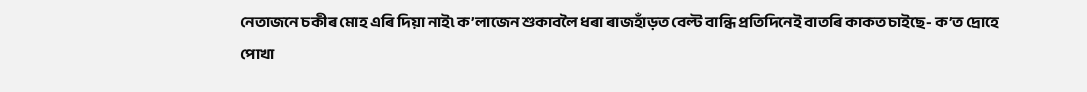নেতাজনে চকীৰ মোহ এৰি দিয়া নাই৷ ক’লাজেন শুকাবলৈ ধৰা ৰাজহাঁড়ত বেল্ট বান্ধি প্ৰতিদিনেই বাতৰি কাকত চাইছে- ক’ত দ্ৰোহে পোখা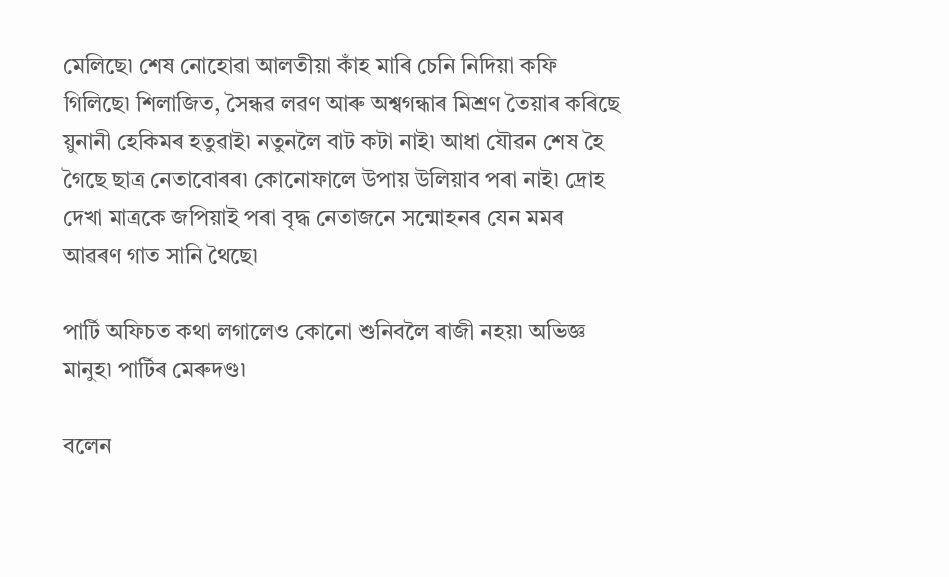মেলিছে৷ শেষ নোহোৱা আলতীয়া কাঁহ মাৰি চেনি নিদিয়া কফি গিলিছে৷ শিলাজিত, সৈন্ধৱ লৱণ আৰু অশ্বগন্ধাৰ মিশ্ৰণ তৈয়াৰ কৰিছে য়ুনানী হেকিমৰ হতুৱাই৷ নতুনলৈ বাট কটা নাই৷ আধা যৌৱন শেষ হৈ গৈছে ছাত্ৰ নেতাবোৰৰ৷ কোনোফালে উপায় উলিয়াব পৰা নাই৷ দ্ৰোহ দেখা মাত্ৰকে জপিয়াই পৰা বৃদ্ধ নেতাজনে সন্মোহনৰ যেন মমৰ আৱৰণ গাত সানি থৈছে৷

পাৰ্টি অফিচত কথা লগালেও কোনো শুনিবলৈ ৰাজী নহয়৷ অভিজ্ঞ মানুহ৷ পাৰ্টিৰ মেৰুদণ্ড৷

বলেন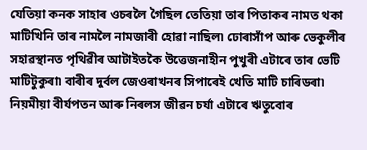যেতিয়া কনক সাহাৰ ওচৰলৈ গৈছিল তেতিয়া তাৰ পিতাকৰ নামত থকা মাটিখিনি তাৰ নামলৈ নামজাৰী হোৱা নাছিল৷ ঢোৰাসাঁপ আৰু ভেকুলীৰ সহাৱস্থানত পৃথিৱীৰ আটাইতকৈ উত্তেজনাহীন পুখুৰী এটাৰে তাৰ ভেটি মাটিটুকুৰা৷ বাৰীৰ দুৰ্বল জেওৰাখনৰ সিপাৰেই খেতি মাটি চাৰিডৰা৷ নিয়মীয়া বীৰ্যপতন আৰু নিৰলস জীৱন চৰ্যা এটাৰে ঋতুবোৰ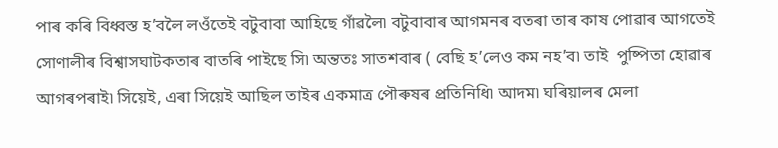পাৰ কৰি বিধ্বস্ত হ’বলৈ ল‌ওঁতেই বটুবাবা আহিছে গাঁৱলৈ৷ বটুবাবাৰ আগমনৰ বতৰা তাৰ কাষ পোৱাৰ আগতেই সোণালীৰ বিশ্বাসঘাটকতাৰ বাতৰি পাইছে সি৷ অন্ততঃ সাতশবাৰ ( বেছি হ’লেও কম নহ’ব৷ তাই  পুষ্পিতা হোৱাৰ আগৰপৰাই৷ সিয়েই, এৰা সিয়েই আছিল তাইৰ একমাত্ৰ পৌৰুষৰ প্ৰতিনিধি৷ আদম৷ ঘৰিয়ালৰ মেলা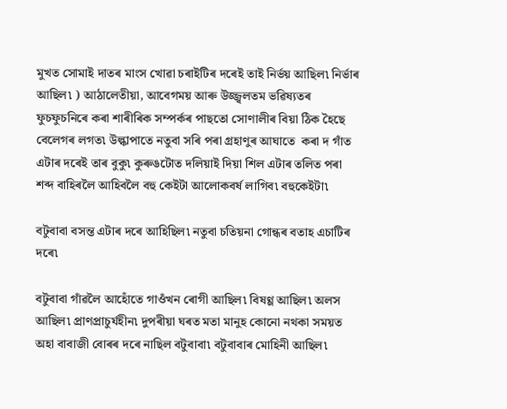মুখত সোমাই দাতৰ মাংস খোৱা চৰাইটিৰ দৰেই তাই নিৰ্ভয় আছিল৷ নিৰ্ভাৰ আছিল৷ ) আঠালেতীয়া, আবেগময় আৰু উজ্জ্বলতম ভৱিষ্যতৰ ফুচফুচনিৰে কৰা শাৰীৰিক সম্পৰ্কৰ পাছতো সোণালীৰ বিয়া ঠিক হৈছে বেলেগৰ লগত৷ উল্কাপাতে নতুবা সৰি পৰা গ্ৰহাণুৰ আঘাতে  কৰা দ গাঁত এটাৰ দৰেই তাৰ বুকু৷ কুৰুঙটোত দলিয়াই দিয়া শিল এটাৰ তলিত পৰা শব্দ বাহিৰলৈ আহিবলৈ বহু কেইটা আলোকবৰ্ষ লাগিব৷ বহুকেইটা৷

বটুবাবা বসন্ত এটাৰ দৰে আহিছিল৷ নতুবা চতিয়না গোন্ধৰ বতাহ এচাটিৰ দৰে৷

বটুবাবা গাঁৱলৈ আহোঁতে গাওঁখন ৰোগী আছিল৷ বিষণ্ণ আছিল৷ অলস আছিল৷ প্ৰাণপ্ৰাচুৰ্যহীন৷ দুপৰীয়া ঘৰত মতা মানুহ কোনো নথকা সময়ত অহা বাবাজী বোৰৰ দৰে নাছিল বটুবাবা৷ বটুবাবাৰ মোহিনী আছিল৷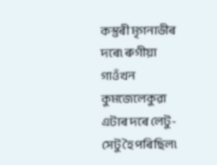কস্তুৰী মৃগনাভীৰ দৰে৷ ৰুগীয়া গাওঁখন কুমজেলেকুৱা এটাৰ দৰে লেটু-সেটু হৈ পৰিছিল৷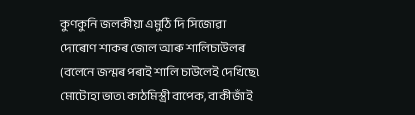কুণকুনি জলকীয়া এমুঠি দি সিজোৱা দোৰোণ শাকৰ জোল আৰু শালিচাউলৰ (বলেনে জন্মৰ পৰাই শালি চাউলেই দেখিছে৷ মোটোহা ভাত৷ কাঠমিস্ত্ৰী বাপেক, বাকীজাঁই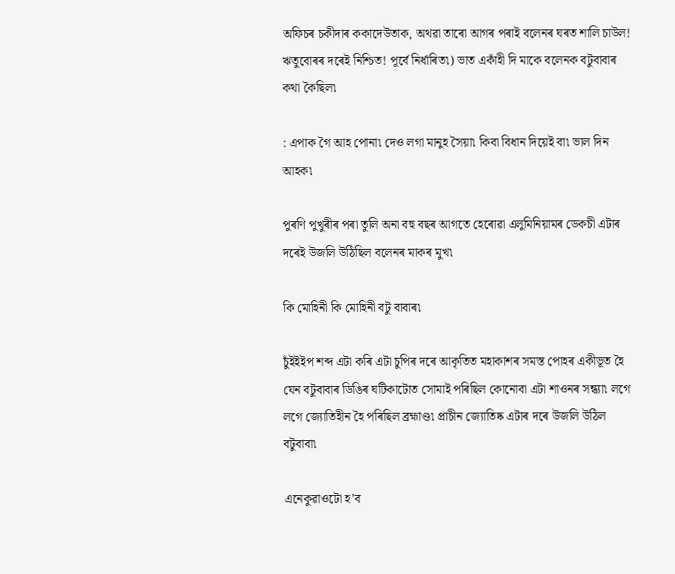অফিচৰ চকীদাৰ ককাদেউতাক, অথৱা তাৰো আগৰ পৰাই বলেনৰ ঘৰত শালি চাউল! ঋতুবোৰৰ দৰেই নিশ্চিত! পূৰ্বে নিৰ্ধাৰিত৷) ভাত একাঁহী দি মাকে বলেনক বটুবাবাৰ কথা কৈছিল৷

: এপাক গৈ আহ পোনা৷ দেও লগা মানুহ সৈয়া৷ কিবা বিধান দিয়েই বা৷ ভাল দিন আহক৷

পুৰণি পুখুৰীৰ পৰা তুলি অনা বহু বছৰ আগতে হেৰোৱা এলুমিনিয়ামৰ ডেকচী এটাৰ দৰেই উজলি উঠিছিল বলেনৰ মাকৰ মুখ৷

কি মোহিনী কি মোহিনী বটু বাবাৰ৷

চুঁইইইপ শব্দ এটা কৰি এটা চুপিৰ দৰে আকৃতিত মহাকাশৰ সমস্ত পোহৰ একীভূত হৈ যেন বটুবাবাৰ ডিঙিৰ ঘটিকাটোত সোমাই পৰিছিল কোনোবা এটা শাওনৰ সন্ধ্যা৷ লগে লগে জ্যোতিহীন হৈ পৰিছিল ব্ৰহ্মাণ্ড৷ প্ৰাচীন জ্যোতিষ্ক এটাৰ দৰে উজলি উঠিল বটুবাবা৷

এনেকুৱাওটো হ’ব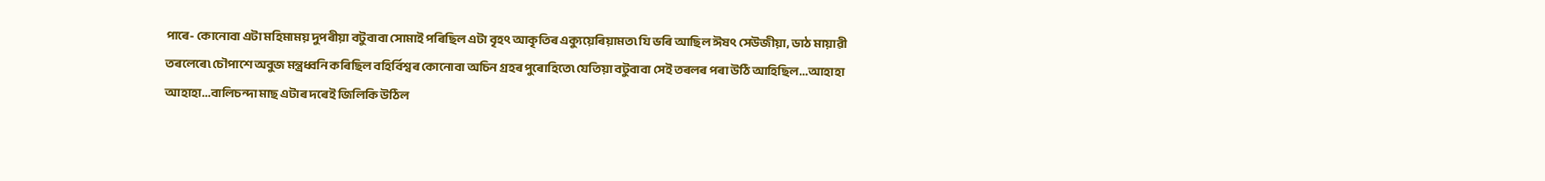পাৰে- কোনোবা এটা মহিমাময় দুপৰীয়া বটুবাবা সোমাই পৰিছিল এটা বৃহৎ আকৃতিৰ এক্যুয়েৰিয়ামত৷ যি ভৰি আছিল ঈষৎ সেউজীয়া, ডাঠ মায়াৱী তৰলেৰে৷ চৌপাশে অবুজ মন্ত্ৰধ্বনি কৰিছিল বহিৰ্বিশ্বৰ কোনোবা অচিন গ্ৰহৰ পুৰোহিতে৷ যেতিয়া বটুবাবা সেই তৰলৰ পৰা উঠি আহিছিল...আহাহা আহাহা...বালিচন্দা মাছ এটাৰ দৰেই জিলিকি উঠিল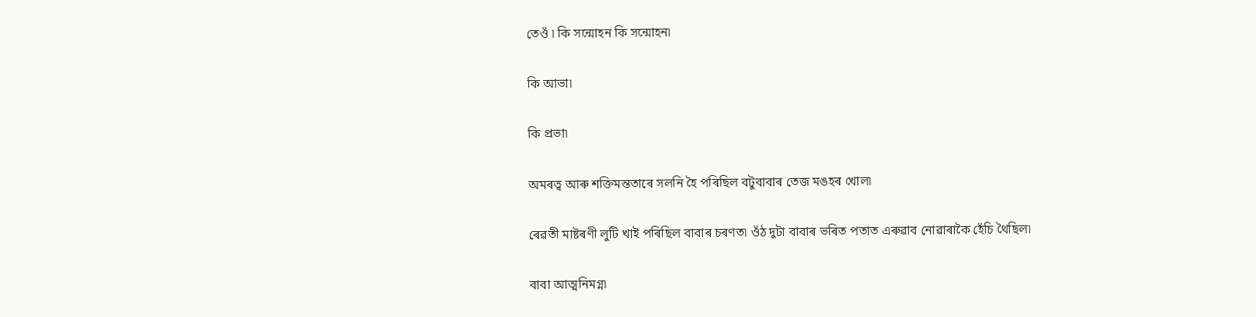তেওঁ ৷ কি সন্মোহন কি সন্মোহন৷

কি আভা৷

কি প্ৰভা৷

অমৰত্ব আৰু শক্তিমন্ততাৰে সলনি হৈ পৰিছিল বটুবাবাৰ তেজ মঙহৰ খোল৷

ৰেৱতী মাষ্টৰণী লুটি খাই পৰিছিল বাবাৰ চৰণত৷ ওঁঠ দুটা বাবাৰ ভৰিত পতাত এৰুৱাব নোৱাৰাকৈ হেঁচি থৈছিল৷

বাবা আত্মনিমগ্ন৷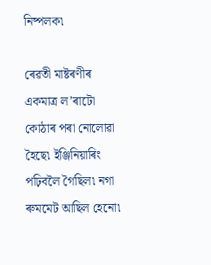নিষ্পলক৷

ৰেৱতী মাষ্টৰণীৰ একমাত্ৰ ল’ৰাটো কোঠাৰ পৰা নোলোৱা হৈছে৷ ইঞ্জিনিয়াৰিং পঢ়িবলৈ গৈছিল৷ নগা ৰুমমেট আছিল হেনো৷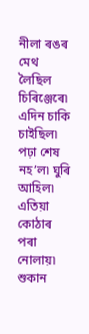নীলা ৰঙৰ মেথ লৈছিল চিৰিঞ্জেৰে৷ এদিন চাকি চাইছিল৷ পঢ়া শেষ নহ’ল৷ ঘুৰি আহিল৷ এতিয়া কোঠাৰ পৰা নোলায়৷ শুকান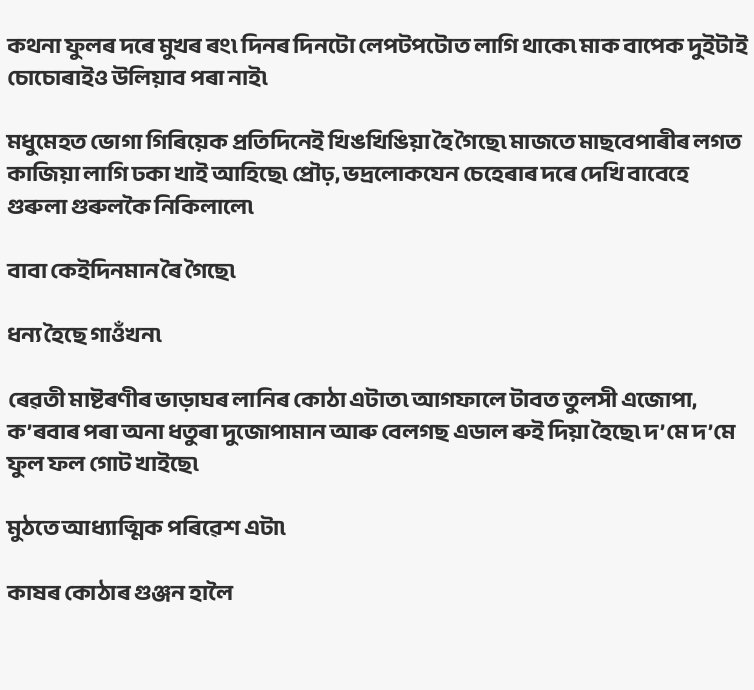কথনা ফুলৰ দৰে মুখৰ ৰং৷ দিনৰ দিনটো লেপটপটোত লাগি থাকে৷ মাক বাপেক দুইটাই চোচোৰাইও উলিয়াব পৰা নাই৷

মধুমেহত ভোগা গিৰিয়েক প্ৰতিদিনেই খিঙখিঙিয়া হৈ গৈছে৷ মাজতে মাছবেপাৰীৰ লগত কাজিয়া লাগি ঢকা খাই আহিছে৷ প্ৰৌঢ়, ভদ্ৰলোকযেন চেহেৰাৰ দৰে দেখি বাবেহে গুৰুলা গুৰুলকৈ নিকিলালে৷

বাবা কেইদিনমান ৰৈ গৈছে৷

ধন্য হৈছে গাওঁখন৷

ৰেৱতী মাষ্টৰণীৰ ভাড়াঘৰ লানিৰ কোঠা এটাত৷ আগফালে টাবত তুলসী এজোপা, ক’ৰবাৰ পৰা অনা ধতুৰা দুজোপামান আৰু বেলগছ এডাল ৰুই দিয়া হৈছে৷ দ’মে দ’মে ফুল ফল গোট খাইছে৷

মুঠতে আধ্যাত্মিক পৰিৱেশ এটা৷

কাষৰ কোঠাৰ গুঞ্জন হালৈ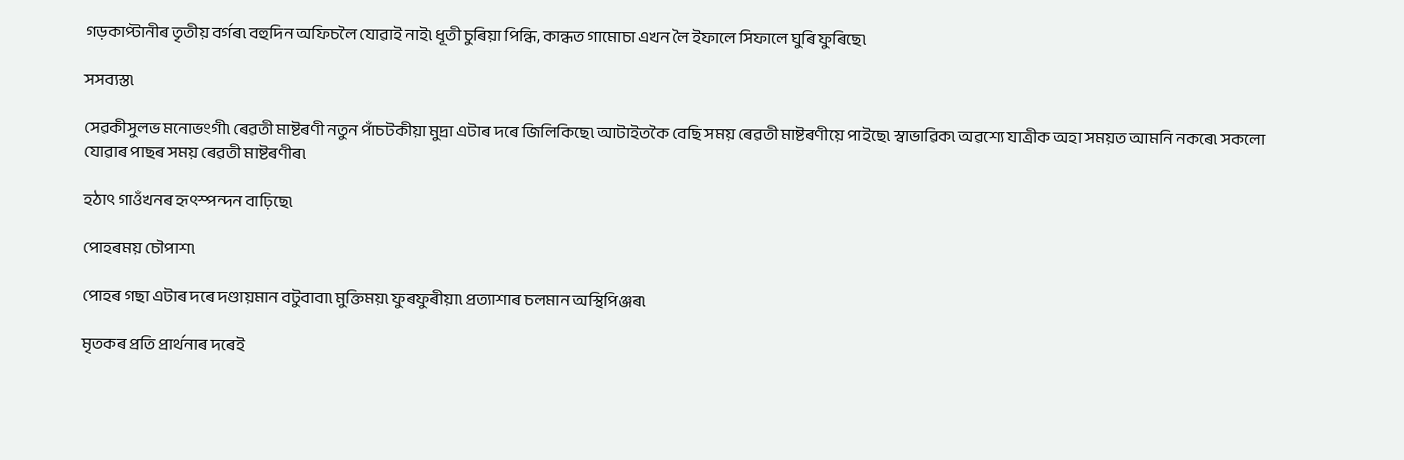গড়কাপ্টানীৰ তৃতীয় বৰ্গৰ৷ বহুদিন অফিচলৈ যোৱাই নাই৷ ধূতী চুৰিয়া পিন্ধি, কান্ধত গামোচা এখন লৈ ইফালে সিফালে ঘুৰি ফুৰিছে৷

সসব্যস্ত৷

সেৱকীসুলভ মনোভংগী৷ ৰেৱতী মাষ্টৰণী নতুন পাঁচটকীয়া মুদ্ৰা এটাৰ দৰে জিলিকিছে৷ আটাইতকৈ বেছি সময় ৰেৱতী মাষ্টৰণীয়ে পাইছে৷ স্বাভাৱিক৷‌ অৱশ্যে যাত্ৰীক অহা সময়ত আমনি নকৰে৷ সকলো যোৱাৰ পাছৰ সময় ৰেৱতী মাষ্টৰণীৰ৷

হঠাৎ গাওঁখনৰ হৃৎস্পন্দন বাঢ়িছে৷

পোহৰময় চৌপাশ৷

পোহৰ গছা এটাৰ দৰে দণ্ডায়মান বটুবাবা৷ মুক্তিময়৷ ফুৰফুৰীয়া৷ প্ৰত্যাশাৰ চলমান অস্থিপিঞ্জৰ৷

মৃতকৰ প্ৰতি প্ৰাৰ্থনাৰ দৰেই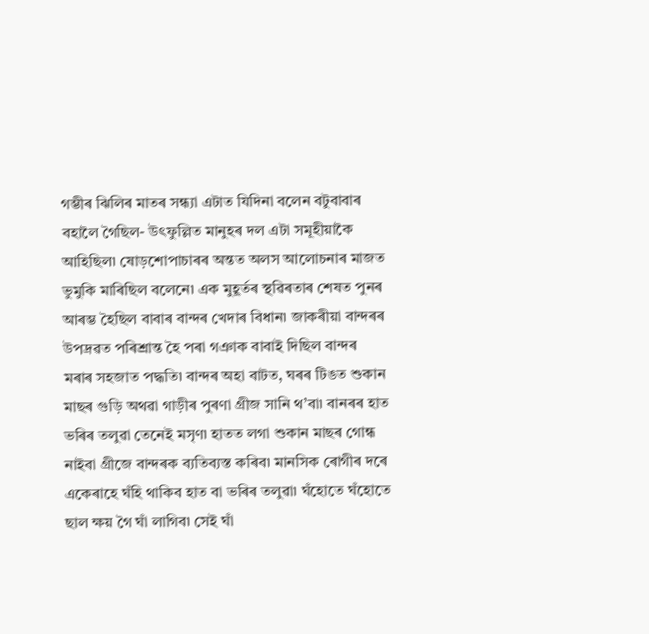গম্ভীৰ ঝিলিৰ মাতৰ সন্ধ্যা এটাত যিদিনা বলেন বটুবাবাৰ বহালৈ গৈছিল- উৎফুল্লিত মানুহৰ দল এটা সমূহীয়াকৈ আহিছিল৷ ষোড়শোপাচাৰৰ অন্তত অলস আলোচনাৰ মাজত ভুমুকি মাৰিছিল বলেনে৷ এক মুহূৰ্তৰ স্থৱিৰতাৰ শেষত পুনৰ আৰম্ভ হৈছিল বাবাৰ বান্দৰ খেদাৰ বিধান৷ জাকৰীয়া বান্দৰৰ উপদ্ৰৱত পৰিশ্ৰান্ত হৈ পৰা গঞাক বাবাই দিছিল বান্দৰ মৰাৰ সহজাত পদ্ধতি৷ বান্দৰ অহা বাটত, ঘৰৰ টিঙত শুকান মাছৰ গুড়ি অথৱা গাড়ীৰ পুৰণা গ্ৰীজ সানি থ’বা৷ বানৰৰ হাত ভৰিৰ তলুৱা তেনেই মসৃণ৷ হাতত লগা শুকান মাছৰ গোন্ধ নাইবা গ্ৰীজে বান্দৰক ব্যতিব্যস্ত কৰিব৷ মানসিক ৰোগীৰ দৰে একেৰাহে ঘঁহি থাকিব হাত বা ভৰিৰ তলুৱা৷‌ ঘঁহোতে ঘঁহোতে ছাল ক্ষয় গৈ ঘাঁ লাগিব৷ সেই ঘাঁ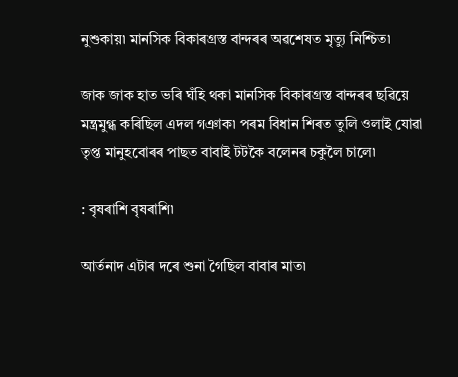নুশুকায়৷ মানসিক বিকাৰগ্ৰস্ত বান্দৰৰ অৱশেষত মৃত্যু নিশ্চিত৷

জাক জাক হাত ভৰি ঘঁহি থকা মানসিক বিকাৰগ্ৰস্ত বান্দৰৰ ছৱিয়ে মন্ত্ৰমুগ্ধ কৰিছিল এদল গঞাক৷ পৰম বিধান শিৰত তুলি ওলাই যোৱা তৃপ্ত মানুহবোৰৰ পাছত বাবাই টটকৈ বলেনৰ চকুলৈ চালে৷

: বৃষৰাশি বৃষৰাশি৷

আৰ্তনাদ এটাৰ দৰে শুনা গৈছিল বাবাৰ মাত৷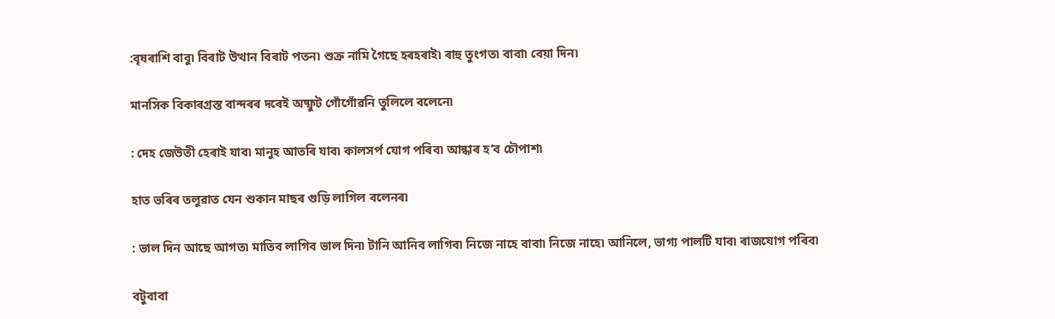:বৃষৰাশি বাবু৷ বিৰাট উত্থান বিৰাট পতন৷ শুক্ৰ নামি গৈছে হৰহৰাই৷ ৰাহু তুংগত৷ বাবা৷ বেয়া দিন৷

মানসিক বিকাৰগ্ৰস্ত বান্দৰৰ দৰেই অষ্ফুট গোঁগোঁৱনি তুলিলে বলেনে৷

: দেহ জেউতী হেৰা‌ই যাব৷ মানুহ আতৰি যাব৷ কালসৰ্প যোগ পৰিব৷ আন্ধাৰ হ’ব চৌপাশ৷

হাত ভৰিৰ তলুৱাত যেন শুকান মাছৰ গুড়ি লাগিল বলেনৰ৷

: ভাল‌ দিন আছে আগত৷ মাতিব লাগিব ভাল দিন৷ টানি আনিব লাগিব৷ নিজে নাহে বাবা৷ নিজে নাহে৷ আনিলে, ভাগ্য পালটি যাব৷ ৰাজযোগ পৰিব৷

বটুবাবা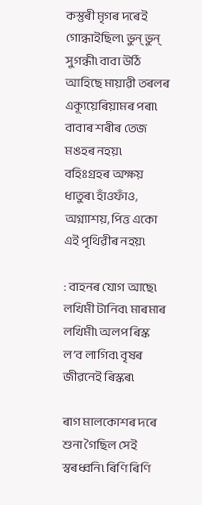কস্তুৰী মৃগৰ দৰেই গোন্ধাইছিল৷ ভুন্ ভুন্ সুগন্ধী৷ বাবা উঠি আহিছে মায়াৱী তৰলৰ এক্যূয়েৰিয়ামৰ পৰা৷ বাবাৰ শৰীৰ তেজ মঙহৰ নহয়৷  বহিঃগ্ৰহৰ অক্ষয় ধাতুৰ৷ হাঁওফাঁও, অগ্ন্যাশয়, পিত্ত একো এই পৃথিৱীৰ নহয়৷

: বাহনৰ যোগ আছে৷ লখিমী টানিব৷ মাৰমাৰ লখিমী৷ অলপ ৰিস্ক ল’ব লাগিব৷ বৃষৰ জীৱনেই ৰিস্কৰ৷

ৰাগ মালকোশৰ দৰে শুনা গৈছিল সেই স্বৰধ্বনি৷ ৰিণি ৰিণি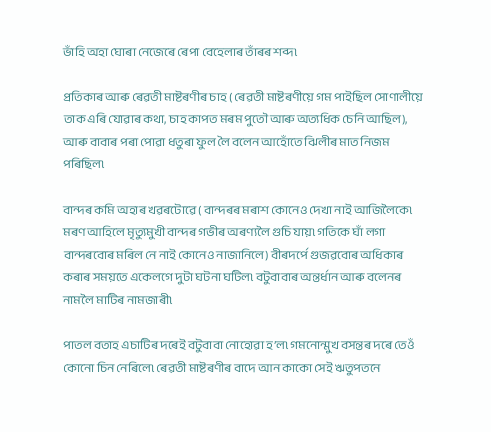ভাঁহি অহা ঘোৰা নেজেৰে ৰেপা বেহেলাৰ তাঁৰৰ শব্দ৷

প্ৰতিকাৰ আৰু ৰেৱতী মাষ্টৰণীৰ চাহ ( ৰেৱতী মাষ্টৰণীয়ে গম পাইছিল সোণালীয়ে তাক এৰি যোৱাৰ কথা, চাহ কাপত মৰম পুতৌ আৰু অত্যধিক চেনি আছিল), আৰু বাবাৰ পৰা পোৱা ধতুৰা ফুল লৈ বলেন আহোঁতে ঝিলীৰ মাত নিজম পৰিছিল৷

বান্দৰ কমি অহাৰ খৱৰটোৱে ( বান্দৰৰ মৰাশ কোনেও দেখা নাই আজিলৈকে৷ মৰণ আহিলে মৃত্যুমুখী বান্দৰ গভীৰ অৰণ্যলৈ গুচি যায়৷ গতিকে ঘাঁ লগা বান্দৰবোৰ মৰিল নে নাই কোনেও নাজানিলে) বীৰদৰ্পে গুজৱবোৰ অধিকাৰ কৰাৰ সময়তে একেলগে দুটা ঘটনা ঘটিল৷ বটুবাবাৰ অন্তৰ্ধান আৰু বলেনৰ নামলৈ মাটিৰ নামজাৰী৷

পাতল বতাহ এচাটিৰ দৰেই বটুবাবা নোহোৱা হ’ল৷ গমনোন্মুখ বসন্তৰ দৰে তেওঁ কোনো চিন নেৰিলে৷ ৰেৱতী মাষ্টৰণীৰ বাদে আন‌ কাকো সেই ঋতুপতনে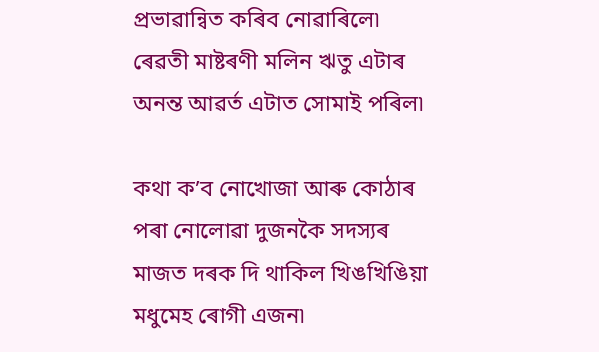প্ৰভাৱান্বিত কৰিব নোৱাৰিলে৷ ৰেৱতী মাষ্টৰণী মলিন ঋতু এটাৰ অনন্ত আৱৰ্ত এটাত সোমাই পৰিল৷

কথা ক’ব নোখোজা আৰু কোঠাৰ পৰা নোলোৱা দুজনকৈ সদস্যৰ মাজত দৰক দি থাকিল খিঙখিঙিয়া মধুমেহ ৰোগী এজন৷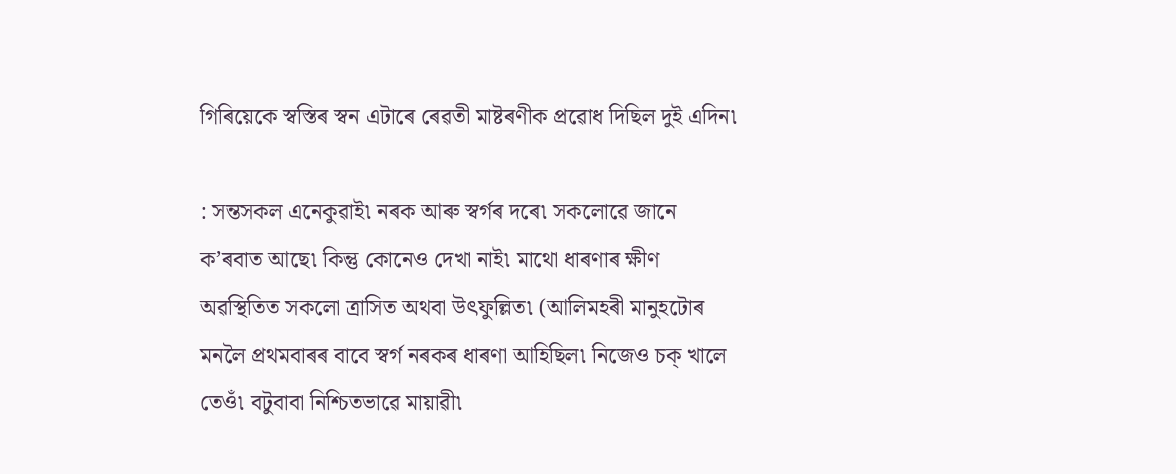গিৰিয়েকে স্বস্তিৰ স্বন এটাৰে ৰেৱতী মাষ্টৰণীক প্ৰৱোধ দিছিল দুই এদিন৷

: সন্তসকল এনেকুৱাই৷ নৰক আৰু স্বৰ্গৰ দৰে৷ সকলোৱে জানে ক’ৰবাত আছে৷ কিন্তু কোনেও দেখা নাই৷ মাথো ধাৰণাৰ ক্ষীণ অৱস্থিতিত সকলো ত্ৰাসিত অথবা উৎফুল্লিত৷ (আলিমহৰী মানুহটোৰ মনলৈ প্ৰথমবাৰৰ বাবে স্বৰ্গ নৰকৰ ধাৰণা আহিছিল৷ নিজেও চক্ খালে তেওঁ৷ বটুবাবা নিশ্চিতভাৱে মায়াৱী৷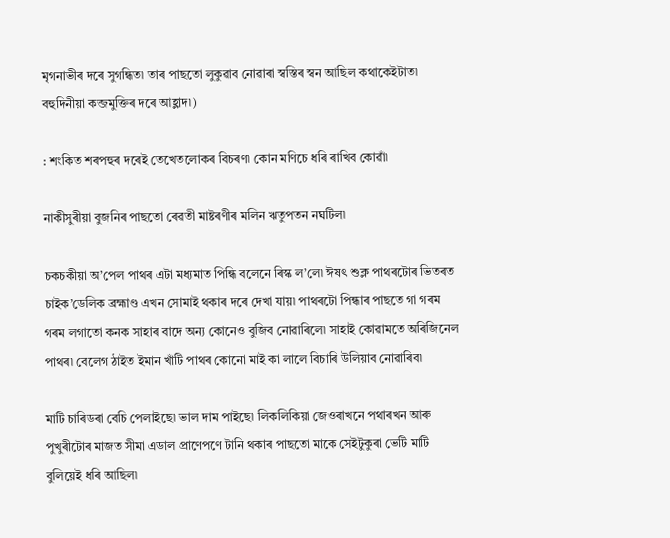মৃগনাভীৰ দৰে সুগন্ধিত৷ তাৰ পাছতো লুকুৱাব নোৱাৰা স্বস্তিৰ স্বন আছিল কথাকেইটাত৷ বহুদিনীয়া কব্জমুক্তিৰ দৰে আহ্লাদ৷)

: শংকিত শৰপহুৰ দৰেই তেখেতলোকৰ বিচৰণ৷ কোন মণিচে ধৰি ৰাখিব কোৱাঁ৷

নাকীসুৰীয়া বুজনিৰ পাছতো ৰেৱতী মাষ্টৰণীৰ মলিন ঋতুপতন নঘটিল৷

চকচকীয়া অ’পেল পাথৰ এটা মধ্যমাত পিন্ধি‌ বলেনে ৰিস্ক ল’লে৷ ঈষৎ শুক্ল পাথৰটোৰ ভিতৰত চাইক’ডেলিক ব্ৰহ্মাণ্ড এখন সোমাই থকাৰ দৰে দেখা যায়৷ পাথৰটো পিন্ধাৰ পাছতে গা গৰম গৰম লগাতো কনক সাহাৰ বাদে অন্য কোনেও বুজিব নোৱাৰিলে৷ সাহাই কোৱামতে অৰিজিনেল‌ পাথৰ৷ বেলেগ ঠাইত ইমান খাঁটি পাথৰ কোনো মাই কা লালে বিচাৰি উলিয়াব নোৱাৰিব৷

মাটি চাৰিডৰা বেচি পেলাইছে৷ ভাল দাম পাইছে৷ লিকলিকিয়া জেওৰাখনে পথাৰখন আৰু পুখুৰীটোৰ মাজত সীমা এডাল প্ৰাণেপণে টানি থকাৰ পাছতো মাকে সেইটুকুৰা ভেটি মাটি বুলিয়েই ধৰি আছিল৷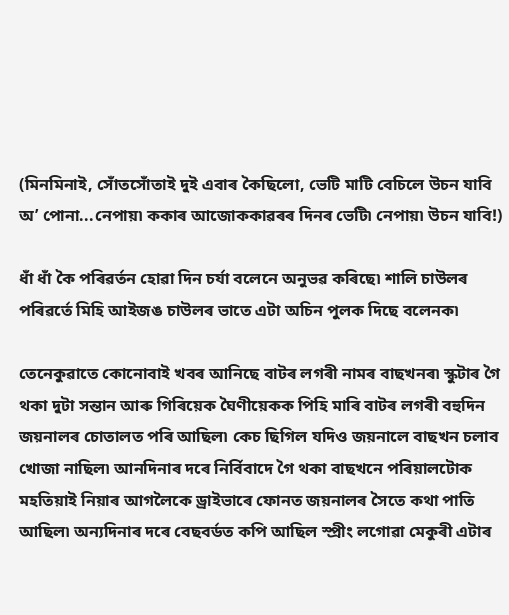(মিনমিনাই, সোঁতসোঁতাই দুই এবাৰ কৈছিলো, ভেটি মাটি বেচিলে উচন যাবি অ’ পোনা...নেপায়৷ ককাৰ আজোককাৱৰৰ দিনৰ ভেটি৷ নেপায়৷ উচন যাবি!)

ধাঁ ধাঁ কৈ পৰিৱৰ্তন হোৱা দিন চৰ্যা বলেনে অনুভৱ কৰিছে৷ শালি চাউলৰ পৰিৱৰ্তে মিহি আইজঙ চাউলৰ ভাতে এটা অচিন পুলক দিছে বলেনক৷

তেনেকুৱাতে কোনোবাই খবৰ আনিছে বাটৰ লগৰী নামৰ বাছখনৰ৷ স্কুটাৰ গৈ থকা দুটা সন্তান আৰু গিৰিয়েক ঘৈণীয়েকক পিহি মাৰি বাটৰ লগৰী বহুদিন জয়নালৰ চোতালত পৰি আছিল৷ কেচ ছিগিল যদিও জয়নালে বাছখন চলাব খোজা নাছিল৷ আনদিনাৰ দৰে নিৰ্বিবাদে গৈ থকা বাছখনে পৰিয়ালটোক মহতিয়াই নিয়াৰ আগলৈকে ড্ৰাইভাৰে ফোনত জয়নালৰ সৈতে কথা পাতি আছিল৷ অন্যদিনাৰ দৰে বেছবৰ্ডত কপি আছিল স্প্ৰীং লগোৱা মেকুৰী এটাৰ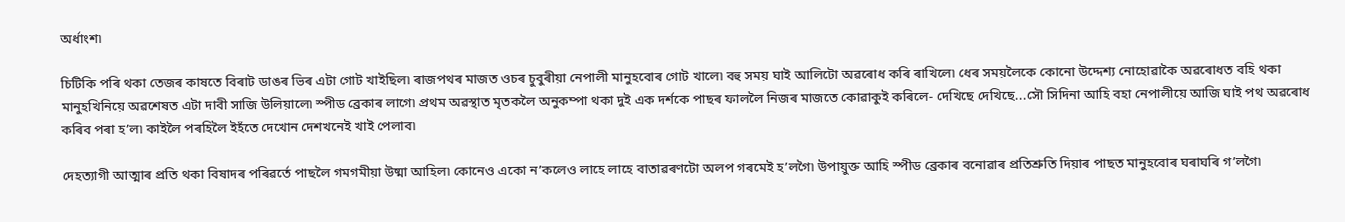অৰ্ধাংশ৷

চিটিকি পৰি থকা তেজৰ কাষতে বিৰাট ডাঙৰ ভিৰ এটা গোট খাইছিল৷ ৰাজপথৰ মাজত ওচৰ চুবুৰীয়া নেপালী মানুহবোৰ গোট খালে৷ বহু সময় ঘাই আলিটো অৱৰোধ কৰি ৰাখিলে৷ ধেৰ সময়লৈকে কোনো উদ্দেশ্য নোহোৱাকৈ অৱৰোধত বহি থকা মানুহখিনিয়ে অৱশেষত এটা দাবী সাজি উলিয়ালে৷ স্পীড ব্ৰেকাৰ লাগে৷ প্ৰথম অৱস্থাত মৃতকলৈ অনুকম্পা থকা দুই এক দৰ্শকে পাছৰ ফাললৈ নিজৰ মাজতে কোৱাকুই কৰিলে- দেখিছে দেখিছে...সৌ সিদিনা আহি বহা নেপালীয়ে আজি ঘাই পথ অৱৰোধ কৰিব পৰা হ’ল৷ কাইলৈ পৰহিলৈ ইহঁতে দেখোন দেশখনেই খাই পেলাব৷

দেহত্যাগী আত্মাৰ প্ৰতি থকা বিষাদৰ পৰিৱৰ্তে পাছলৈ গমগমীয়া উষ্মা আহিল৷ কোনেও একো ন’কলেও লাহে লাহে বাতাৱৰণটো অলপ গৰমেই হ’লগৈ৷ উপায়ুক্ত আহি স্পীড ব্ৰেকাৰ বনোৱাৰ প্ৰতিশ্ৰুতি দিয়াৰ পাছত মানুহবোৰ ঘৰাঘৰি গ’লগৈ৷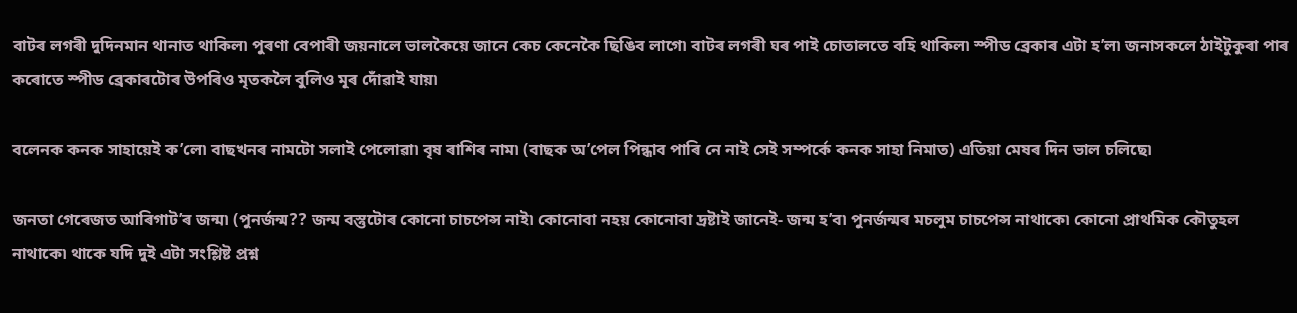বাটৰ লগৰী দুদিনমান থানাত থাকিল৷ পুৰণা বেপাৰী জয়নালে ভালকৈয়ে জানে কেচ কেনেকৈ ছিঙিব লাগে৷ বাটৰ লগৰী ঘৰ পাই চোতালতে বহি থাকিল৷ স্পীড ব্ৰেকাৰ এটা হ’ল৷ জনাসকলে ঠাইটুকুৰা পাৰ কৰোতে স্পীড ব্ৰেকাৰটোৰ উপৰিও মৃতকলৈ বুলিও মূৰ দোঁৱাই যায়৷

বলেনক কনক সাহায়েই ক’লে৷ বাছখনৰ নামটো সলাই পেলোৱা৷ বৃষ ৰাশিৰ নাম৷ (বাছক অ’পেল পিন্ধাব পাৰি নে নাই সেই সম্পৰ্কে কনক সাহা নিমাত) এতিয়া মেষৰ দিন ভাল চলিছে৷

জনতা গেৰেজত আৰিগাট’ৰ জন্ম৷ (পুনৰ্জন্ম?? জন্ম বস্তুটোৰ কোনো চাচপেন্স নাই৷ কোনোবা নহয় কোনোবা দ্ৰষ্টাই জানেই- জন্ম হ’ব৷ পুনৰ্জন্মৰ মচলুম চাচপেন্স নাথাকে৷ কোনো প্ৰাথমিক কৌতুহল নাথাকে৷ থাকে যদি দুই এটা সংশ্লিষ্ট প্ৰশ্ন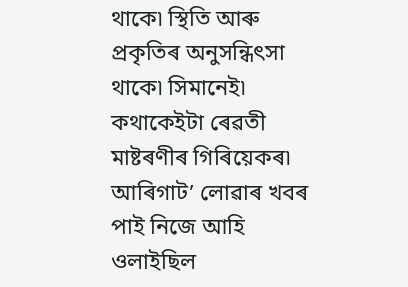থাকে৷ স্থিতি আৰু প্ৰকৃতিৰ অনুসন্ধিৎসা থাকে৷ সিমানেই৷ কথাকেইটা ৰেৱতী মাষ্টৰণীৰ গিৰিয়েকৰ৷ আৰিগাট’ লোৱাৰ খবৰ পাই নিজে আহি ওলাইছিল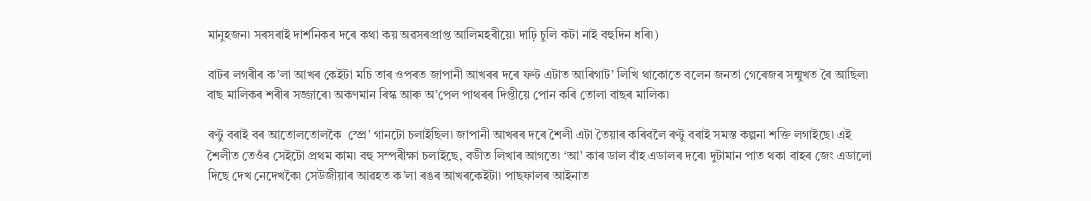মানুহজন৷ সৰসৰাই দাৰ্শনিকৰ দৰে কথা কয় অৱসৰপ্ৰাপ্ত আলিমহৰীয়ে৷ দাঢ়ি চুলি কটা নাই বহুদিন ধৰি৷)

বাটৰ লগৰীৰ ক’লা আখৰ কেইটা মচি তাৰ ওপৰত জাপানী আখৰৰ দৰে ফণ্ট এটাত আৰিগাট’ লিখি থাকোতে বলেন জনতা গেৰেজৰ সন্মুখত ৰৈ আছিল৷ বাছ মালিকৰ শৰীৰ সজ্জাৰে৷ অকণমান ৰিস্ক আৰু অ’পেল পাথৰৰ দিপ্তীয়ে পোন কৰি তোলা বাছৰ মালিক৷

ৰণ্টু বৰাই বৰ আতোলতোলকৈ  স্প্ৰে’ গানটো চলাইছিল৷ জাপানী আখৰৰ দৰে শৈলী এটা তৈয়াৰ কৰিবলৈ ৰণ্টু বৰাই সমস্ত কল্পনা শক্তি লগাইছে৷ এই শৈলীত তেওঁৰ সেইটো প্ৰথম কাম৷ বহু সম্পৰীক্ষা চলাইছে, বডীত লিখাৰ আগতে৷ ‘আ’ কাৰ ডাল বাঁহ এডালৰ দৰে৷ দুটামান পাত থকা বাহৰ জেং এডালো দিছে দেখ নেদেখকৈ৷ সেউজীয়াৰ আৱহত ক’লা ৰঙৰ আখৰকেইটা৷ পাছফালৰ আইনাত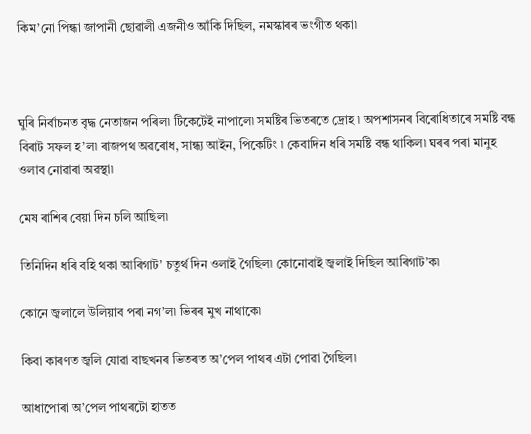কিম’নো পিন্ধা জাপানী ছোৱালী এজনীও আঁকি দিছিল, নমস্কাৰৰ ভংগীত থকা৷



ঘুৰি নিৰ্বাচনত বৃদ্ধ নেতাজন পৰিল৷ টিকেটেই নাপালে৷ সমষ্টিৰ ভিতৰতে দ্ৰোহ ৷ অপশাসনৰ বিৰোধিতাৰে সমষ্টি বন্ধ বিৰাট সফল হ’ল৷ ৰাজপথ অৱৰোধ, সান্ধ্য আইন, পিকেটিং ৷ কেবাদিন ধৰি সমষ্টি বন্ধ থাকিল৷ ঘৰৰ পৰা মানুহ ওলাব নোৱাৰা অৱস্থা৷

মেষ ৰাশিৰ বেয়া দিন চলি আছিল৷

তিনিদিন ধৰি বহি থকা আৰিগাট’ চতুৰ্থ দিন ওলাই গৈছিল৷ কোনোবাই জ্বলাই দিছিল আৰিগাট’ক৷

কোনে জ্বলালে উলিয়াব পৰা নগ’ল৷ ভিৰৰ মুখ নাথাকে৷

কিবা কাৰণত জ্বলি যোৱা বাছখনৰ ভিতৰত অ’পেল পাথৰ এটা পোৱা গৈছিল৷

আধাপোৰা অ’পেল পাথৰটো হাতত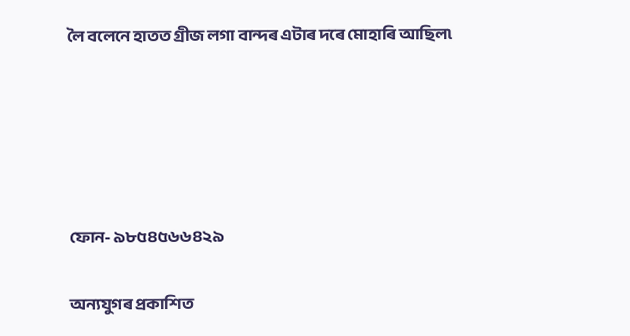লৈ বলেনে হাতত গ্ৰীজ লগা বান্দৰ এটাৰ দৰে মোহাৰি আছিল৷





ফোন- ৯৮৫৪৫৬৬৪২৯

অন্যযুগৰ প্ৰকাশিত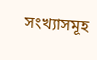সংখ্যাসমূহ